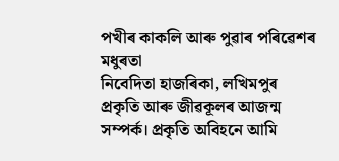পখীৰ কাকলি আৰু পুৱাৰ পৰিৱেশৰ মধুৰতা
নিবেদিতা হাজৰিকা, লখিমপুৰ
প্ৰকৃতি আৰু জীৱকূলৰ আজন্ম সম্পৰ্ক। প্ৰকৃতি অবিহনে আমি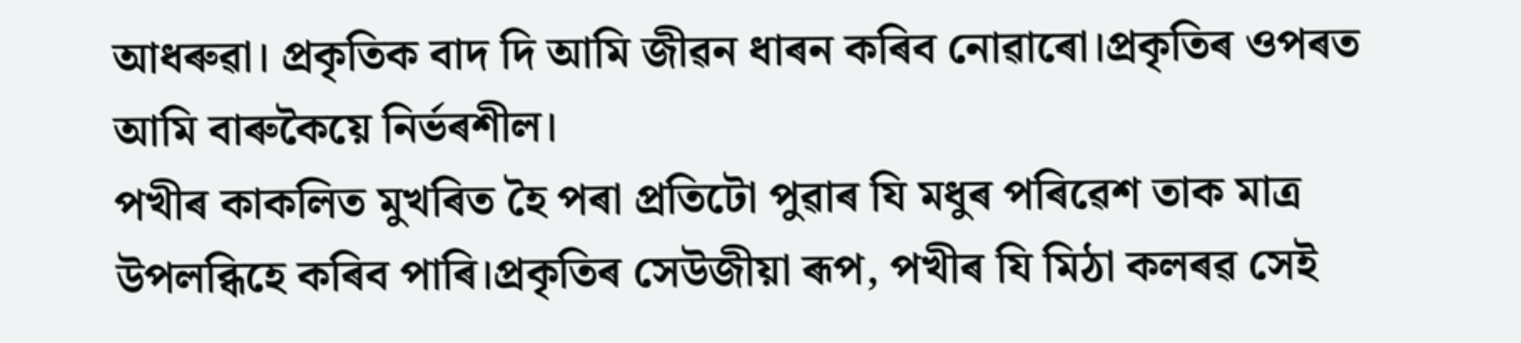আধৰুৱা। প্ৰকৃতিক বাদ দি আমি জীৱন ধাৰন কৰিব নোৱাৰো।প্ৰকৃতিৰ ওপৰত আমি বাৰুকৈয়ে নিৰ্ভৰশীল।
পখীৰ কাকলিত মুখৰিত হৈ পৰা প্ৰতিটো পুৱাৰ যি মধুৰ পৰিৱেশ তাক মাত্ৰ উপলব্ধিহে কৰিব পাৰি।প্ৰকৃতিৰ সেউজীয়া ৰূপ, পখীৰ যি মিঠা কলৰৱ সেই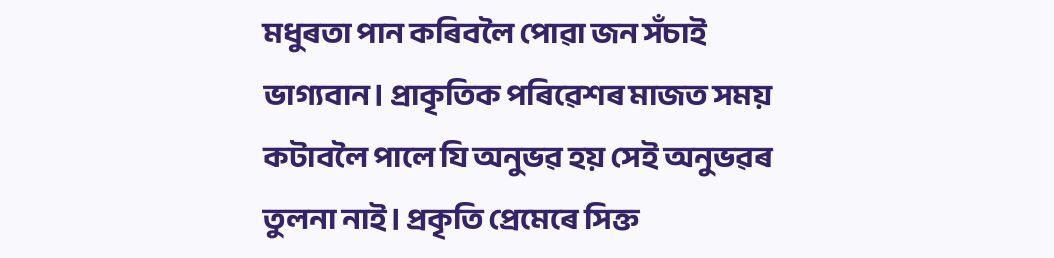মধুৰতা পান কৰিবলৈ পোৱা জন সঁচাই ভাগ্যবান। প্ৰাকৃতিক পৰিৱেশৰ মাজত সময় কটাবলৈ পালে যি অনুভৱ হয় সেই অনুভৱৰ তুলনা নাই। প্ৰকৃতি প্ৰেমেৰে সিক্ত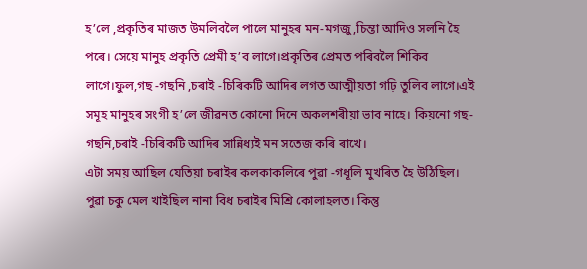হ’লে ,প্ৰকৃতিৰ মাজত উমলিবলৈ পালে মানুহৰ মন-মগজু,চিন্তা আদিও সলনি হৈ পৰে। সেয়ে মানুহ প্ৰকৃতি প্ৰেমী হ’ব লাগে।প্ৰকৃতিৰ প্ৰেমত পৰিবলৈ শিকিব লাগে।ফুল,গছ -গছনি ,চৰাই -চিৰিকটি আদিৰ লগত আত্মীয়তা গঢ়ি তুলিব লাগে।এই সমূহ মানুহৰ সংগী হ’লে জীৱনত কোনো দিনে অকলশৰীয়া ভাব নাহে। কিয়নো গছ-গছনি,চৰাই -চিৰিকটি আদিৰ সান্নিধ্যই মন সতেজ কৰি ৰাখে।
এটা সময় আছিল যেতিয়া চৰাইৰ কলকাকলিৰে পুৱা -গধূলি মুখৰিত হৈ উঠিছিল। পুৱা চকু মেল খাইছিল নানা বিধ চৰাইৰ মিশ্ৰি কোলাহলত। কিন্তু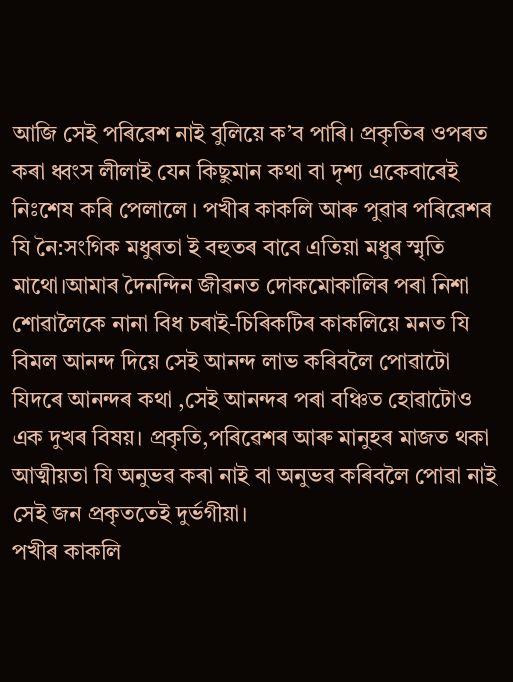আজি সেই পৰিৱেশ নাই বুলিয়ে ক’ব পাৰি। প্ৰকৃতিৰ ওপৰত কৰা ধ্বংস লীলাই যেন কিছুমান কথা বা দৃশ্য একেবাৰেই নিঃশেষ কৰি পেলালে । পখীৰ কাকলি আৰু পুৱাৰ পৰিৱেশৰ যি নৈ:সংগিক মধুৰতা ই বহুতৰ বাবে এতিয়া মধুৰ স্মৃতি মাথো।আমাৰ দৈনন্দিন জীৱনত দোকমোকালিৰ পৰা নিশা শোৱালৈকে নানা বিধ চৰাই-চিৰিকটিৰ কাকলিয়ে মনত যি বিমল আনন্দ দিয়ে সেই আনন্দ লাভ কৰিবলৈ পোৱাটো যিদৰে আনন্দৰ কথা ,সেই আনন্দৰ পৰা বঞ্চিত হোৱাটোও এক দুখৰ বিষয়। প্ৰকৃতি,পৰিৱেশৰ আৰু মানুহৰ মাজত থকা আত্মীয়তা যি অনুভৱ কৰা নাই বা অনুভৱ কৰিবলৈ পোৱা নাই সেই জন প্ৰকৃততেই দুৰ্ভগীয়া।
পখীৰ কাকলি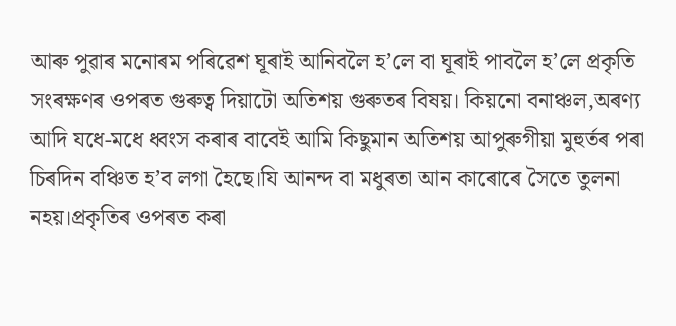আৰু পুৱাৰ মনোৰম পৰিৱেশ ঘূৰাই আনিবলৈ হ’লে বা ঘূৰাই পাবলৈ হ’লে প্ৰকৃতি সংৰক্ষণৰ ওপৰত গুৰুত্ব দিয়াটো অতিশয় গুৰুতৰ বিষয়। কিয়নো বনাঞ্চল,অৰণ্য আদি যধে-মধে ধ্বংস কৰাৰ বাবেই আমি কিছুমান অতিশয় আপুৰুগীয়া মুহুৰ্তৰ পৰা চিৰদিন বঞ্চিত হ’ব লগা হৈছে।যি আনন্দ বা মধুৰতা আন কাৰোৰে সৈতে তুলনা নহয়।প্ৰকৃতিৰ ওপৰত কৰা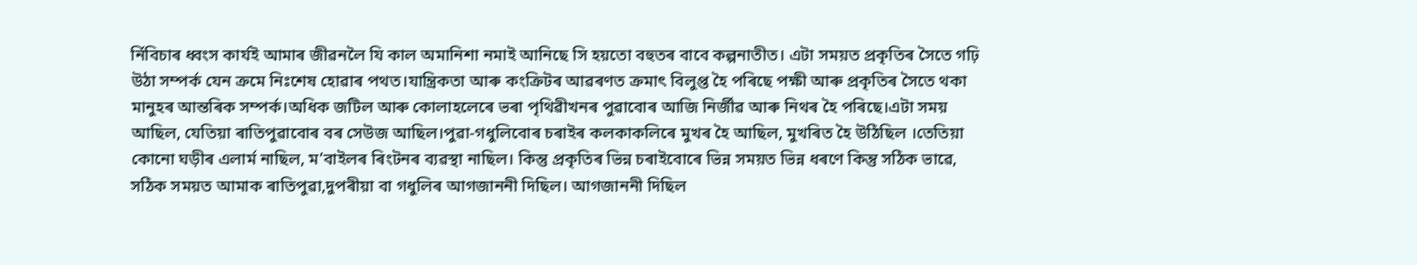ৰ্নিবিচাৰ ধ্বংস কাৰ্যই আমাৰ জীৱনলৈ যি কাল অমানিশা নমাই আনিছে সি হয়তো বহুতৰ বাবে কল্পনাতীত। এটা সময়ত প্ৰকৃতিৰ সৈতে গঢ়ি উঠা সম্পৰ্ক যেন ক্ৰমে নিঃশেষ হোৱাৰ পথত।যান্ত্ৰিকতা আৰু কংক্ৰিটৰ আৱৰণত ক্ৰমাৎ বিলুপ্ত হৈ পৰিছে পক্ষী আৰু প্ৰকৃতিৰ সৈতে থকা মানুহৰ আন্তৰিক সম্পৰ্ক।অধিক জটিল আৰু কোলাহলেৰে ভৰা পৃথিৱীখনৰ পুৱাবোৰ আজি নিৰ্জীৱ আৰু নিথৰ হৈ পৰিছে।এটা সময় আছিল, যেতিয়া ৰাতিপুৱাবোৰ বৰ সেউজ আছিল।পুৱা-গধুলিবোৰ চৰাইৰ কলকাকলিৰে মুখৰ হৈ আছিল, মুখৰিত হৈ উঠিছিল ।তেতিয়া কোনো ঘড়ীৰ এলাৰ্ম নাছিল, ম’বাইলৰ ৰিংটনৰ ব্যৱস্থা নাছিল। কিন্তু প্ৰকৃতিৰ ভিন্ন চৰাইবোৰে ভিন্ন সময়ত ভিন্ন ধৰণে কিন্তু সঠিক ভাৱে, সঠিক সময়ত আমাক ৰাতিপুৱা,দুপৰীয়া বা গধুলিৰ আগজাননী দিছিল। আগজাননী দিছিল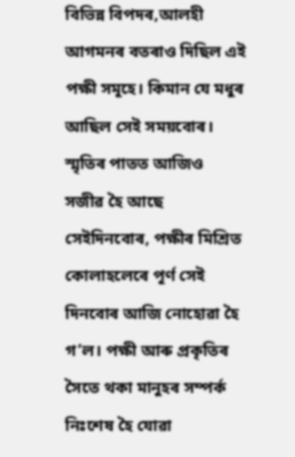বিভিন্ন বিপদৰ,আলহী আগমনৰ বতৰাও দিছিল এই পক্ষী সমূহে। কিমান যে মধুৰ আছিল সেই সময়বোৰ। স্মৃতিৰ পাতত আজিও সজীৱ হৈ আছে সেইদিনবোৰ, পক্ষীৰ মিশ্ৰিত কোলাহলেৰে পূৰ্ণ সেই দিনবোৰ আজি নোহোৱা হৈ গ’ল। পক্ষী আৰু প্ৰকৃতিৰ সৈতে থকা মানুহৰ সম্পৰ্ক নিঃশেষ হৈ যোৱা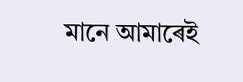মানে আমাৰেই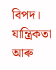বিপদ। যান্ত্ৰিকতা আৰু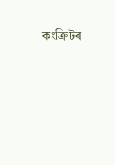কংক্ৰিটৰ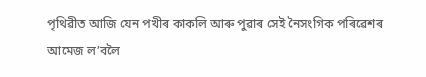পৃথিৱীত আজি যেন পখীৰ কাকলি আৰু পুৱাৰ সেই নৈসংগিক পৰিৱেশৰ আমেজ ল’বলৈ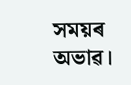সময়ৰ অভাৱ।